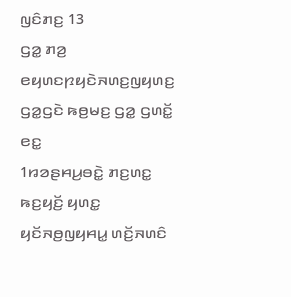ꤜꤢꤨꤊꤢ꤬ 13
ꤞꤤ꤭ ꤊꤤ꤬ ꤕꤟꤛꤢꤐꤟꤢꤧꤏꤛꤢ꤬ꤜꤟꤛꤢ꤬ ꤞꤤ꤭ꤞꤢꤧ ꤒꤥ꤬ꤗꤢ꤬ ꤞꤤ꤭ ꤞꤛꤢꤩ꤭ ꤕꤢ꤭
1ꤙꤤꤔꤌꤣ꤬ꤋꤢꤧ꤭ ꤊꤢ꤬ꤛꤢ꤭ ꤒꤢ꤬ꤟꤢꤩ꤬ ꤟꤛꤢ꤭ ꤟꤢꤩꤏꤥ꤬ꤜꤟꤌꤣ꤭ ꤛꤢꤩ꤬ꤏꤛꤢꤨ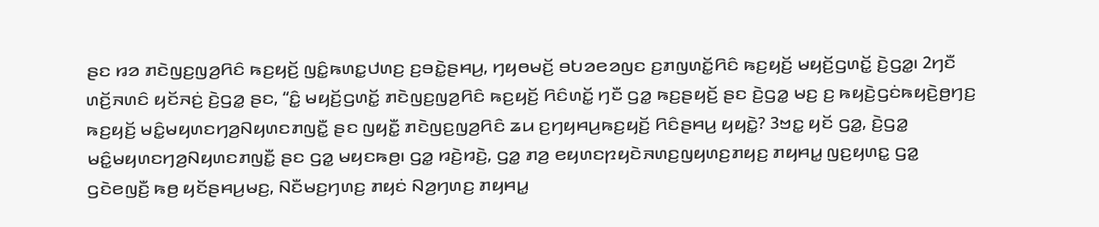ꤔꤢ ꤙꤤ ꤊꤢꤧꤜꤢ꤬ꤜꤤ꤬ꤖꤢꤨ ꤒꤢ꤬ꤟꤢꤩ꤬ ꤜꤢꤨ꤭ꤒꤛꤢ꤭ꤓꤛꤢ꤬ ꤢ꤬ꤋꤢꤧ꤭ꤔꤌꤣ꤬, ꤚꤟꤥꤗꤢꤩ꤬ ꤋꤝꤤꤕꤤꤜꤢ ꤢ꤬ꤊꤜꤛꤢꤩ꤭ꤖꤢꤨ ꤒꤢ꤬ꤟꤢꤩ꤬ ꤗꤟꤢꤩ꤬ꤞꤛꤢꤩ꤭ ꤢꤧ꤬ꤞꤤ꤭꤯ 2ꤚꤢꤪ ꤛꤢꤩ꤬ꤏꤛꤢꤨ ꤟꤢꤩꤏꤢꤦ꤬ ꤢꤧ꤬ꤞꤤ꤭ ꤔꤢ, “ꤢꤨ꤭ ꤗꤟꤢꤩ꤬ꤞꤛꤢꤩ꤭ ꤊꤢꤧꤜꤢ꤬ꤜꤤ꤬ꤖꤢꤨ ꤒꤢ꤬ꤟꤢꤩ꤬ ꤖꤢꤨꤛꤢꤩ꤭ ꤚꤢꤪ ꤞꤤ꤭ ꤒꤢ꤬ꤔꤟꤢꤩ꤬ ꤔꤢ ꤢꤧ꤬ꤞꤤ꤭ ꤗꤢ꤬ ꤢ꤬ ꤒꤟꤢꤧ꤬ꤞꤢꤦꤒꤟꤢꤧ꤬ꤥ꤬ꤚꤢ꤬ ꤒꤢ꤬ꤟꤢꤩ꤬ ꤗꤢꤨ꤭ꤗꤟꤛꤢꤚꤤ꤬ꤡꤟꤛꤢꤊꤜꤢꤪ꤭ ꤔꤢ ꤜꤟꤢꤪ꤭ ꤊꤢꤧꤜꤢ꤬ꤜꤤ꤬ꤖꤢꤨ ꤘꤣ ꤢ꤬ꤚꤟꤌꤣ꤬ꤒꤢ꤬ꤟꤢꤩ꤬ ꤖꤢꤨꤔꤌꤣ꤬ ꤟꤟꤢꤧ꤭? 3ꤠꤢ꤭ ꤟꤢꤩ ꤞꤤ꤭, ꤢꤧ꤬ꤞꤤ꤭ ꤗꤢꤨ꤭ꤗꤟꤛꤢꤚꤤ꤬ꤡꤟꤛꤢꤊꤜꤢꤪ꤭ ꤔꤢ ꤞꤤ꤭ ꤗꤟꤢꤒꤥ꤬꤯ ꤞꤤ꤭ ꤙꤢꤧ꤬ꤙꤢꤧ꤬, ꤞꤤ꤭ ꤊꤤ꤬ ꤕꤟꤛꤢꤐꤟꤢꤧꤏꤛꤢ꤬ꤜꤟꤛꤢ꤬ꤊꤟꤢ꤬ ꤊꤟꤌꤣ꤭ ꤜꤢ꤬ꤟꤛꤢ꤭ ꤞꤤ꤭ ꤞꤢꤧꤕꤜꤢꤪ꤬ ꤒꤥ꤬ ꤟꤢꤩꤔꤌꤣ꤬ꤗꤢ꤬, ꤡꤢꤪꤗꤢ꤬ꤚꤛꤢ꤬ ꤊꤟꤢꤦ ꤡꤤ꤬ꤚꤛꤢ꤬ ꤊꤟꤌꤣ꤭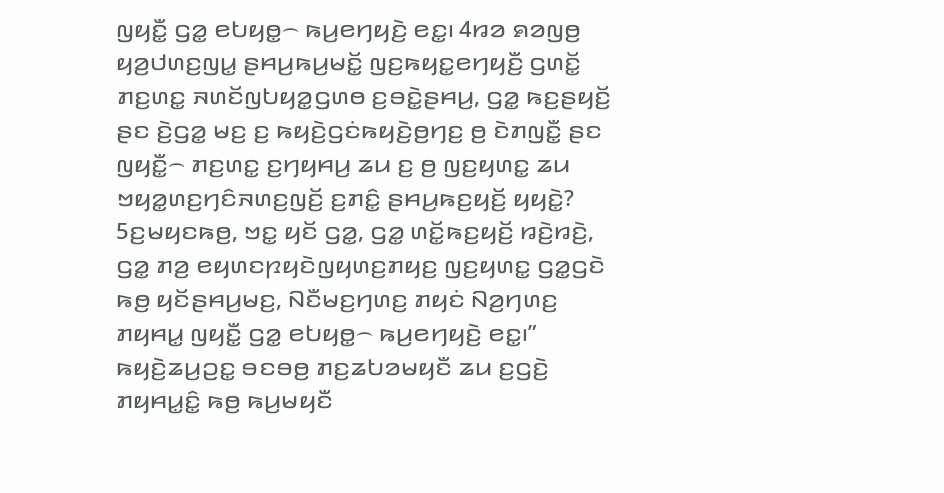ꤜꤟꤢꤪ꤭ ꤞꤤ꤭ ꤕꤝꤟꤥ꤭꤮ ꤒꤣ꤬ꤕꤚꤟꤢꤧ꤬ ꤕꤢ꤭꤯ 4ꤙꤤ ꤎꤤꤜꤥ꤬ ꤟꤤ꤬ꤓꤛꤢ꤬ꤜꤣ꤭ ꤔꤌꤣ꤬ꤒꤣ꤬ꤗꤢꤩ꤭ ꤜꤢ꤬ꤒꤟꤢ꤭ꤕꤚꤟꤢꤪ꤬ ꤞꤛꤢꤩ꤭ ꤊꤢ꤬ꤛꤢ꤭ ꤏꤛꤢꤩꤜꤝꤟꤤ꤭ꤞꤛꤥ ꤢ꤬ꤋꤢꤧ꤭ꤔꤌꤣ꤬, ꤞꤤ꤭ ꤒꤢ꤬ꤔꤟꤢꤩ꤬ ꤔꤢ ꤢꤧ꤬ꤞꤤ꤭ ꤗꤢ꤬ ꤢ꤬ ꤒꤟꤢꤧ꤬ꤞꤢꤦꤒꤟꤢꤧ꤬ꤥ꤬ꤚꤢ꤬ ꤥ꤬ ꤢꤧꤊꤜꤢꤪ꤭ ꤔꤢ ꤜꤟꤢꤪ꤭꤮ ꤊꤢ꤬ꤛꤢ꤭ ꤢ꤬ꤚꤟꤌꤣ꤬ ꤘꤣ ꤢ꤬ ꤥ꤬ ꤜꤢ꤬ꤟꤛꤢ꤭ ꤘꤣ ꤠꤟꤤ꤭ꤛꤢ꤬ꤚꤢꤨꤏꤛꤢ꤬ꤜꤢꤩ꤬ ꤢ꤬ꤊꤢꤨ꤭ ꤔꤌꤣ꤬ꤒꤢ꤬ꤟꤢꤩ꤬ ꤟꤟꤢꤧ꤭? 5ꤢ꤬ꤗꤟꤢꤒꤥ꤬, ꤠꤢ꤭ ꤟꤢꤩ ꤞꤤ꤭, ꤞꤤ꤭ ꤛꤢꤩ꤭ꤒꤢ꤬ꤟꤢꤩ꤬ ꤙꤢꤧ꤬ꤙꤢꤧ꤬, ꤞꤤ꤭ ꤊꤤ꤬ ꤕꤟꤛꤢꤐꤟꤢꤧꤜꤟꤛꤢ꤬ꤊꤟꤢ꤬ ꤜꤢ꤬ꤟꤛꤢ꤭ ꤞꤤ꤭ꤞꤢꤧ ꤒꤥ꤬ ꤟꤢꤩꤔꤌꤣ꤬ꤗꤢ꤬, ꤡꤢꤪꤗꤢ꤬ꤚꤛꤢ꤬ ꤊꤟꤢꤦ ꤡꤤ꤬ꤚꤛꤢ꤬ ꤊꤟꤌꤣ꤭ ꤜꤟꤢꤪ꤭ ꤞꤤ꤭ ꤕꤝꤟꤥ꤭꤮ ꤒꤣ꤬ꤕꤚꤟꤢꤧ꤬ ꤕꤢ꤭꤯”
ꤒꤟꤢꤧ꤬ꤘꤣ꤬ꤑꤢ꤭ ꤋꤢꤋꤥ꤬ ꤊꤢ꤬ꤘꤝꤤꤗꤟꤢꤪ ꤘꤣ ꤢ꤬ꤞꤢꤧ꤬ ꤊꤟꤌꤣ꤭ꤢꤨ꤭ ꤒꤥ꤬ ꤒꤣ꤬ꤗꤟꤢꤪ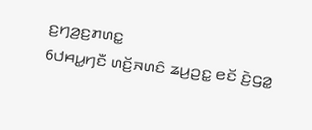ꤢ꤬ꤚꤤ꤬ꤢ꤬ꤊꤛꤢ꤭
6ꤓꤌꤣ꤭ꤚꤢꤪ ꤛꤢꤩ꤬ꤏꤛꤢꤨ ꤘꤣ꤬ꤑꤢ꤭ ꤕꤢꤩ ꤢꤧ꤬ꤞꤤ꤭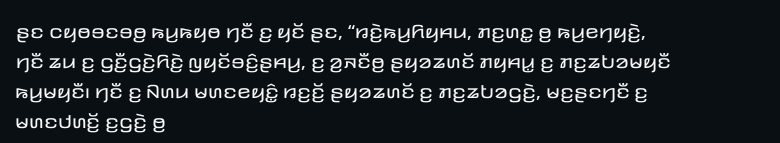ꤔꤢ ꤍꤟꤥꤋꤢꤋꤥ꤬ ꤒꤣ꤬ꤒꤟꤥ ꤚꤢꤪ ꤢ꤬ ꤟꤢꤩ ꤔꤢ, “ꤙꤢꤧ꤬ꤒꤣ꤬ꤖꤟꤌꤣ, ꤊꤢ꤬ꤛꤢ꤭ ꤥ꤬ ꤒꤣ꤬ꤕꤚꤟꤢꤧ꤬, ꤚꤢꤪ ꤘꤣ ꤢ꤬ ꤞꤢꤪ꤬ꤞꤢꤧ꤬ꤖꤢꤧ꤬ ꤜꤟꤢꤩꤋꤢꤨ꤬ꤔꤌꤣ꤬, ꤢ꤬ ꤤ꤬ꤏꤢꤪꤥ꤬ ꤔꤟꤤꤘꤛꤢꤩ ꤊꤟꤌꤣ꤭ ꤢ꤬ ꤊꤢ꤬ꤘꤝꤤꤗꤟꤢꤪ ꤒꤣ꤬ꤗꤟꤢꤪ꤯ ꤚꤢꤪ ꤢ꤬ ꤡꤛꤣ ꤗꤛꤢꤕꤟꤢꤨ꤭ ꤙꤢ꤬ꤢꤩ꤬ ꤔꤟꤤꤘꤛꤢꤩ ꤢ꤬ ꤊꤢ꤬ꤘꤝꤤꤞꤢꤧ꤬, ꤗꤢ꤬ꤔꤢꤚꤢꤪ ꤢ꤬ ꤗꤛꤢꤓꤛꤢꤩ꤬ ꤢ꤬ꤞꤢꤧ꤬ ꤥ꤬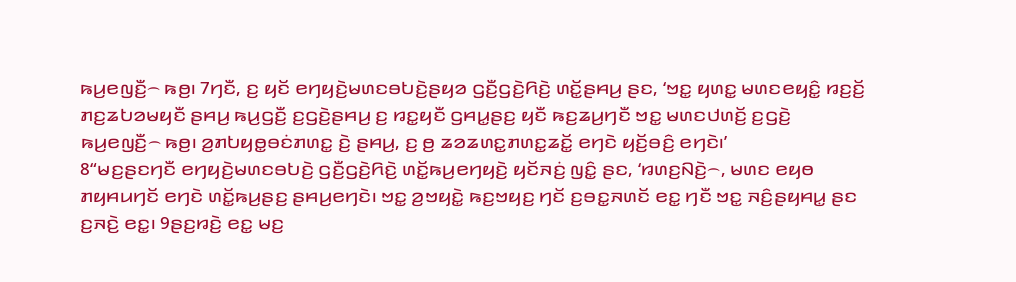ꤒꤣ꤬ꤕꤜꤢꤪ꤬꤮ ꤒꤥ꤬꤯ 7ꤚꤢꤪ, ꤢ꤬ ꤟꤢꤩ ꤕꤚꤟꤢꤧ꤬ꤗꤛꤢꤋꤝꤢꤧ꤬ꤔꤟꤤ ꤞꤢꤪ꤬ꤞꤢꤧ꤬ꤖꤢꤧ꤬ ꤛꤢꤩ꤭ꤔꤌꤣ꤬ ꤔꤢ, ‘ꤠꤢ꤭ ꤟꤛꤢ꤭ ꤗꤛꤢꤕꤟꤢꤨ꤭ ꤙꤢ꤬ꤢꤩ꤬ ꤊꤢ꤬ꤘꤝꤤꤗꤟꤢꤪ ꤔꤌꤣ꤬ ꤒꤣ꤬ꤞꤢꤪ꤬ ꤢ꤬ꤞꤢꤧ꤬ꤔꤌꤣ꤬ ꤢ꤬ ꤙꤢ꤭ꤟꤢꤪ ꤞꤌꤣ꤭ꤔꤢ꤬ ꤟꤢꤪ ꤒꤢ꤬ꤘꤣ꤬ꤚꤢꤪ ꤠꤢ꤭ ꤗꤛꤢꤓꤛꤢꤩ꤬ ꤢ꤬ꤞꤢꤧ꤬ ꤒꤣ꤬ꤕꤜꤢꤪ꤬꤮ ꤒꤥ꤬꤯ ꤤ꤬ꤊꤝꤟꤥ꤭ꤋꤢꤦꤊꤛꤢ꤭ ꤢꤧ꤬ ꤔꤌꤣ꤬, ꤢ꤬ ꤥ꤬ ꤘꤤꤘꤛꤢ꤭ꤊꤛꤢ꤭ꤘꤢꤩ꤭ ꤕꤚꤢꤧ ꤟꤢꤩ꤬ꤋꤢꤨ꤬ ꤕꤚꤢꤧ꤯’
8“ꤗꤢ꤬ꤔꤢꤚꤢꤪ ꤕꤚꤟꤢꤧ꤬ꤗꤛꤢꤋꤝꤢꤧ꤬ ꤞꤢꤪ꤬ꤞꤢꤧ꤬ꤖꤢꤧ꤬ ꤛꤢꤩ꤭ꤒꤣ꤬ꤕꤚꤟꤢꤧ꤬ ꤟꤢꤩꤏꤢꤦ꤬ ꤜꤢꤨ꤭ ꤔꤢ, ‘ꤙꤛꤢ꤬ꤡꤢꤧ꤬꤮, ꤗꤛꤢ ꤕꤟꤥ ꤊꤟꤌꤣꤚꤢꤩ ꤕꤚꤢꤧ ꤛꤢꤩ꤭ꤒꤣ꤬ꤔꤢ꤬ ꤔꤌꤣ꤬ꤕꤚꤢꤧ꤯ ꤠꤢ꤭ ꤤ꤬ꤠꤟꤢꤧ꤭ ꤒꤢ꤬ꤠꤟꤢ꤬ ꤚꤢꤩ ꤢ꤬ꤋꤢ꤭ꤏꤛꤢꤩ ꤕꤢ꤭ ꤚꤢꤪ ꤠꤢ꤭ ꤏꤢꤨ꤬ꤔꤟꤌꤣ꤭ ꤔꤢ ꤢ꤬ꤏꤢꤧ꤬ ꤕꤢ꤭꤯ 9ꤔꤢ꤬ꤙꤢꤧ꤬ ꤕꤢ꤭ ꤗꤢ꤬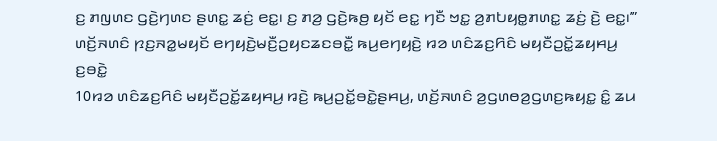ꤢ꤬ ꤊꤜꤛꤢ ꤞꤢꤧ꤬ꤚꤛꤢ ꤔꤛꤢ꤭ ꤘꤢꤦ꤬ ꤕꤢ꤭꤯ ꤢ꤬ ꤊꤤ꤬ ꤞꤢꤧ꤬ꤒꤥ꤬ ꤟꤢꤩ ꤕꤢ꤭ ꤚꤢꤪ ꤠꤢ꤭ ꤤ꤬ꤊꤝꤟꤥ꤭ꤊꤛꤢ꤭ ꤘꤢꤦ꤬ ꤢꤧ꤬ ꤕꤢ꤭꤯’”
ꤛꤢꤩ꤬ꤏꤛꤢꤨ ꤐꤢ꤬ꤏꤤ꤭ꤗꤟꤢꤩ ꤕꤚꤟꤢꤧ꤬ꤗꤢꤪ꤬ꤑꤟꤢꤘꤢꤋꤢꤪ꤭ ꤒꤣ꤬ꤕꤚꤟꤢꤧ꤬ ꤙꤤ ꤛꤢꤨꤘꤢ꤬ꤖꤢꤨ ꤗꤟꤢꤪꤑꤢꤩ꤭ꤘꤟꤌꤣ꤬ ꤢ꤬ꤋꤢꤧ꤭
10ꤙꤤ ꤛꤢꤨꤘꤢ꤬ꤖꤢꤨ ꤗꤟꤢꤪꤑꤢꤩ꤭ꤘꤟꤌꤣ꤬ ꤙꤢꤧ꤬ ꤒꤣ꤬ꤑꤢꤩ꤭ꤋꤢꤧ꤭ꤔꤌꤣ꤬, ꤛꤢꤩ꤬ꤏꤛꤢꤨ ꤤ꤬ꤞꤛꤥꤤ꤬ꤞꤛꤢ꤬ꤒꤟꤢ꤭ ꤢꤨ꤭ ꤘꤣ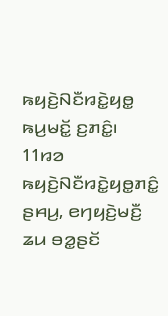ꤒꤟꤢꤧ꤬ꤡꤢꤪꤙꤢꤧ꤭ꤟꤥ꤭ ꤒꤣ꤬ꤗꤢꤩ꤭ ꤢ꤬ꤊꤢꤨ꤭꤯ 11ꤙꤤ ꤒꤟꤢꤧ꤬ꤡꤢꤪꤙꤢꤧ꤭ꤟꤥ꤭ꤊꤢꤨ꤭ ꤔꤌꤣ꤬, ꤕꤚꤟꤢꤧ꤬ꤗꤢꤪ꤬ ꤘꤣ ꤋꤤ꤭ꤔꤢꤩ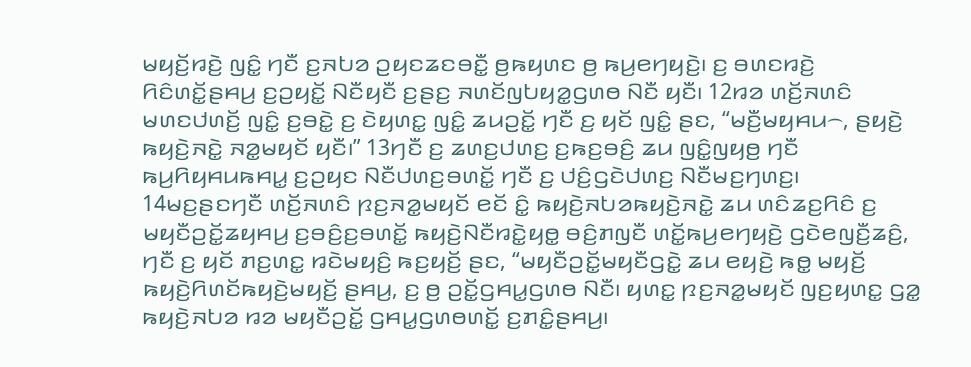ꤗꤟꤢꤩ꤬ꤙꤢꤧ꤬ ꤜꤢꤨ꤭ ꤚꤢꤪ ꤢ꤬ꤏꤝꤤ ꤑꤟꤢꤘꤢꤋꤢꤪ꤭ ꤥ꤬ꤒꤟꤛꤢ ꤥ꤬ ꤒꤣ꤬ꤕꤚꤟꤢꤧ꤬꤯ ꤢ꤬ ꤋꤛꤢꤙꤢꤧ꤬ ꤖꤢꤨꤛꤢꤩ꤭ꤔꤌꤣ꤬ ꤢ꤬ꤑꤟꤢꤩ꤭ ꤡꤢꤪꤟꤢꤪ ꤢ꤬ꤔꤢ꤬ ꤏꤛꤢꤩꤜꤝꤟꤤ꤭ꤞꤛꤥ ꤡꤢꤪ ꤟꤢꤪ꤯ 12ꤙꤤ ꤛꤢꤩ꤬ꤏꤛꤢꤨ ꤗꤛꤢꤓꤛꤢꤩ꤬ ꤜꤢꤨ꤭ ꤢ꤬ꤋꤢꤧ꤭ ꤢ꤬ ꤢꤧꤟꤛꤢ꤭ ꤜꤢꤨ꤭ ꤘꤣꤑꤢꤩ꤭ ꤚꤢꤪ ꤢ꤬ ꤟꤢꤩ ꤜꤢꤨ꤭ ꤔꤢ, “ꤗꤢꤪ꤬ꤗꤟꤌꤣ꤮, ꤔꤟꤢꤧ꤬ ꤒꤟꤢꤧ꤬ꤏꤢꤧ꤭ ꤏꤤ꤭ꤗꤟꤢꤩ ꤟꤢꤪ꤯” 13ꤚꤢꤪ ꤢ꤬ ꤘꤛꤢ꤬ꤓꤛꤢ꤬ ꤢ꤬ꤒꤢ꤬ꤋꤢꤨ꤬ ꤘꤣ ꤜꤢꤨ꤭ꤜꤟꤥ꤬ ꤚꤢꤪ ꤒꤣ꤬ꤖꤟꤌꤣꤒꤌꤣ꤭ ꤢ꤬ꤑꤟꤢ ꤡꤢꤪꤓꤛꤢ꤬ꤋꤛꤢꤩ꤭ ꤚꤢꤪ ꤢ꤬ ꤓꤢꤨ꤬ꤞꤢꤧꤓꤛꤢ꤬ ꤡꤢꤪꤗꤢ꤬ꤚꤛꤢ꤬꤯
14ꤗꤢ꤬ꤔꤢꤚꤢꤪ ꤛꤢꤩ꤬ꤏꤛꤢꤨ ꤐꤢ꤬ꤏꤤ꤭ꤗꤟꤢꤩ ꤕꤢꤩ ꤢꤨ꤭ ꤒꤟꤢꤧ꤬ꤏꤝꤤꤒꤟꤢꤧ꤬ꤏꤢꤧ꤭ ꤘꤣ ꤛꤢꤨꤘꤢ꤬ꤖꤢꤨ ꤢ꤬ ꤗꤟꤢꤪꤑꤢꤩ꤭ꤘꤟꤌꤣ꤬ ꤢ꤬ꤋꤢꤨ꤬ꤢ꤬ꤋꤛꤢꤩ꤭ ꤒꤟꤢꤧ꤬ꤡꤢꤪꤙꤢꤧ꤭ꤟꤥ꤭ ꤋꤢꤨ꤬ꤊꤜꤢꤪ ꤛꤢꤩ꤭ꤒꤣ꤬ꤕꤚꤟꤢꤧ꤬ ꤞꤢꤧꤕꤜꤢꤪ꤬ꤘꤢꤨ꤬, ꤚꤢꤪ ꤢ꤬ ꤟꤢꤩ ꤊꤢ꤬ꤛꤢ꤭ ꤙꤢꤧꤗꤟꤢꤨ꤬ ꤒꤢ꤬ꤟꤢꤩ꤬ ꤔꤢ, “ꤗꤟꤢꤪꤑꤢꤩ꤭ꤗꤟꤢꤪꤞꤢꤧ꤭ ꤘꤣ ꤕꤟꤢꤧ꤬ ꤒꤥ꤭ ꤗꤟꤢꤩ꤬ ꤒꤟꤢꤧ꤬ꤖꤛꤢꤩꤒꤟꤢꤧ꤬ꤗꤟꤢꤩ꤬ ꤔꤌꤣ꤬, ꤢ꤬ ꤥ꤬ ꤑꤢꤩ꤭ꤞꤌꤣ꤭ꤞꤛꤥ ꤡꤢꤪ꤯ ꤟꤛꤢ꤭ ꤐꤢ꤬ꤏꤤ꤭ꤗꤟꤢꤩ ꤜꤢ꤬ꤟꤛꤢ꤭ ꤞꤤ꤭ ꤒꤟꤢꤧ꤬ꤏꤝꤤ ꤙꤤ ꤗꤟꤢꤪꤑꤢꤩ꤭ ꤞꤌꤣ꤭ꤞꤛꤥꤛꤢꤩ꤭ ꤢ꤬ꤊꤢꤨ꤭ꤔꤌꤣ꤬꤯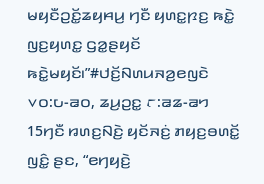ꤗꤟꤢꤪꤑꤢꤩ꤭ꤘꤟꤌꤣ꤬ ꤚꤢꤪ ꤟꤛꤢ꤭ꤐꤢ꤬ ꤒꤢꤧ꤭ ꤜꤢ꤬ꤟꤛꤢ꤭ ꤞꤤ꤭ꤔꤟꤢꤩ ꤒꤢꤧ꤭ꤗꤟꤢꤩ꤯”#ꤓꤢꤩ꤬ꤡꤛꤣꤏꤤ꤬ꤕꤜꤢꤧ ꤂꤀:꤉-꤁꤀, ꤘꤣ꤬ꤑꤢ꤭ ꤅:꤁꤃-꤁꤄
15ꤚꤢꤪ ꤙꤛꤢ꤬ꤡꤢꤧ꤬ ꤟꤢꤩꤏꤢꤦ꤬ ꤊꤟꤢ꤬ꤋꤛꤢꤩ꤭ ꤜꤢꤨ꤭ ꤔꤢ, “ꤕꤚꤟꤢꤧ꤬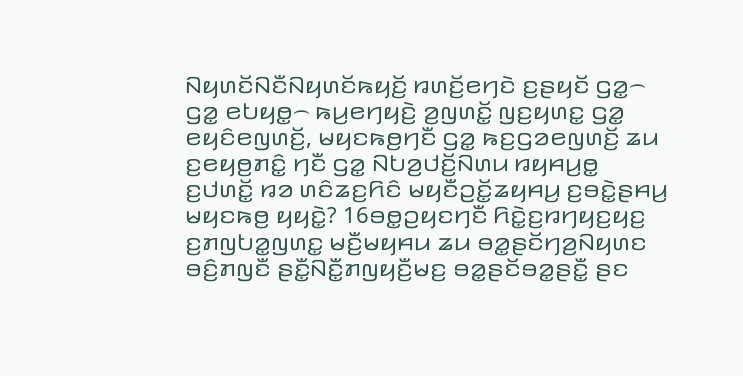ꤡꤟꤛꤢꤩꤡꤢꤪꤡꤟꤛꤢꤩꤒꤟꤢꤩ꤬ ꤙꤛꤢꤩ꤬ꤕꤚꤢꤧ ꤢ꤬ꤔꤟꤢꤩ ꤞꤤ꤭꤮ ꤞꤤ꤭ ꤕꤝꤟꤥ꤭꤮ ꤒꤣ꤬ꤕꤚꤟꤢꤧ꤬ ꤤ꤬ꤜꤛꤢꤩ꤭ ꤜꤢ꤬ꤟꤛꤢ꤭ ꤞꤤ꤭ ꤕꤟꤢꤨꤕꤜꤛꤢꤩ꤬, ꤗꤟꤢꤒꤥ꤬ꤚꤢꤪ ꤞꤤ꤭ ꤒꤢ꤬ꤞꤤꤕꤜꤛꤢꤩ꤬ ꤘꤣ ꤢ꤬ꤕꤟꤥ꤬ꤊꤢꤨ꤭ ꤚꤢꤪ ꤞꤤ꤭ ꤡꤝꤤ꤬ꤓꤢꤩ꤬ꤡꤛꤣ ꤙꤟꤌꤣ꤬ꤥ꤭ ꤢ꤬ꤓꤛꤢꤩ꤭ ꤙꤤ ꤛꤢꤨꤘꤢ꤬ꤖꤢꤨ ꤗꤟꤢꤪꤑꤢꤩ꤭ꤘꤟꤌꤣ꤬ ꤢ꤬ꤋꤢꤧ꤭ꤔꤌꤣ꤬ ꤗꤟꤢꤒꤥ꤬ ꤟꤟꤢꤧ꤭? 16ꤋꤥ꤭ꤑꤟꤢꤚꤢꤪ ꤖꤢꤧ꤭ꤢ꤬ꤙꤚꤟꤢ꤬ꤟꤢ꤬ ꤢ꤬ꤊꤜꤝꤤ꤭ꤜꤛꤢ꤭ ꤗꤢꤪ꤬ꤗꤟꤌꤣ ꤘꤣ ꤋꤤ꤭ꤔꤢꤩꤚꤤ꤬ꤡꤟꤛꤢ ꤋꤢꤨ꤬ꤊꤜꤢꤪ ꤔꤢꤪ꤭ꤡꤢꤪ꤭ꤊꤜꤟꤢꤪ꤬ꤗꤢ꤬ ꤋꤤ꤭ꤔꤢꤩꤋꤤ꤭ꤔꤢꤪ꤭ ꤔꤢ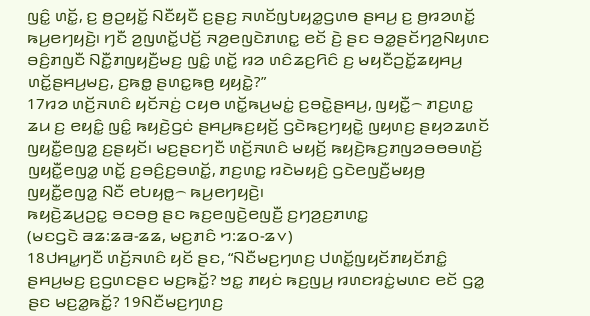ꤜꤢꤨ꤭ ꤛꤢꤩ꤭, ꤢ꤬ ꤥ꤬ꤑꤟꤢꤩ꤭ ꤡꤢꤪꤟꤢꤪ ꤢ꤬ꤔꤢ꤬ ꤏꤛꤢꤩꤜꤝꤟꤤ꤭ꤞꤛꤥ ꤔꤌꤣ꤬ ꤢ꤬ ꤥ꤬ꤙꤤꤛꤢꤩ꤭ ꤒꤣ꤬ꤕꤚꤟꤢꤧ꤬꤯ ꤚꤢꤪ ꤤ꤬ꤜꤛꤢꤩ꤭ꤓꤢꤩ꤬ ꤏꤤ꤬ꤕꤜꤢꤧꤊꤛꤢ꤭ ꤕꤢꤩ ꤢꤧ꤬ ꤔꤢ ꤋꤤ꤭ꤔꤢꤩꤚꤤ꤬ꤡꤟꤛꤢ ꤋꤢꤨ꤬ꤊꤜꤢꤪ ꤡꤢꤪ꤭ꤊꤜꤟꤢꤪ꤬ꤗꤢ꤬ ꤜꤢꤨ꤭ ꤛꤢꤩ꤭ ꤙꤤ ꤛꤢꤨꤘꤢ꤬ꤖꤢꤨ ꤢ꤬ ꤗꤟꤢꤪꤑꤢꤩ꤭ꤘꤟꤌꤣ꤬ ꤛꤢꤩ꤭ꤔꤌꤣ꤬ꤗꤢ꤬, ꤢ꤬ꤒꤥ꤭ ꤔꤛꤢ꤭ꤒꤥ꤬ ꤟꤟꤢꤧ꤭?”
17ꤙꤤ ꤛꤢꤩ꤬ꤏꤛꤢꤨ ꤟꤢꤩꤏꤢꤦ꤬ ꤍꤟꤥ ꤛꤢꤩ꤭ꤒꤣ꤬ꤗꤢꤦ꤭ ꤢ꤬ꤋꤢꤧ꤭ꤔꤌꤣ꤬, ꤜꤟꤢꤪ꤭꤮ ꤊꤢ꤬ꤛꤢ꤭ ꤘꤣ ꤢ꤬ ꤕꤟꤢꤨ꤭ ꤜꤢꤨ꤭ ꤒꤟꤢꤧ꤬ꤞꤢꤦ ꤔꤌꤣ꤬ꤒꤢ꤬ꤟꤢꤩ꤬ ꤞꤢꤧꤒꤢ꤬ꤚꤟꤢꤧ꤭ ꤜꤟꤛꤢ꤬ ꤔꤟꤤꤘꤛꤢꤩ ꤜꤟꤢꤪ꤭ꤕꤜꤤ꤭ ꤢ꤬ꤔꤟꤢꤩ꤯ ꤗꤢ꤬ꤔꤢꤚꤢꤪ ꤛꤢꤩ꤬ꤏꤛꤢꤨ ꤗꤟꤢꤩ꤬ ꤒꤟꤢꤧ꤬ꤒꤢ꤬ꤊꤜꤤꤋꤥꤋꤛꤢꤩ꤬ ꤜꤟꤢꤪ꤭ꤕꤜꤤ꤭ ꤛꤢꤩ꤭ ꤢ꤬ꤋꤢꤨ꤬ꤢ꤬ꤋꤛꤢꤩ꤭, ꤊꤢ꤬ꤛꤢ꤭ ꤙꤢꤧꤗꤟꤢꤨ꤬ ꤞꤢꤧꤕꤜꤢꤪ꤬ꤗꤟꤥ꤬ ꤜꤟꤢꤪ꤭ꤕꤜꤤ꤭ ꤡꤢꤪ ꤕꤝꤟꤥ꤭꤮ ꤒꤣ꤬ꤕꤚꤟꤢꤧ꤬꤯
ꤒꤟꤢꤧ꤬ꤘꤣ꤬ꤑꤢ꤭ ꤋꤢꤋꤥ꤬ ꤔꤢ ꤒꤢ꤬ꤕꤜꤢꤧ꤬ꤕꤜꤢꤪ꤬ ꤢ꤬ꤚꤤ꤬ꤢ꤬ꤊꤛꤢ꤭
(ꤗꤢꤞꤢꤧ ꤁꤃:꤃꤁-꤃꤃, ꤗꤢ꤬ꤊꤢꤨ ꤄:꤃꤀-꤃꤂)
18ꤓꤌꤣ꤭ꤚꤢꤪ ꤛꤢꤩ꤬ꤏꤛꤢꤨ ꤟꤢꤩ ꤔꤢ, “ꤡꤢꤪꤗꤢ꤬ꤚꤛꤢ꤬ ꤓꤛꤢꤩ꤭ꤜꤟꤢꤩꤊꤟꤢꤩꤊꤢꤨ꤭ ꤔꤌꤣ꤬ꤗꤢ꤬ ꤢ꤬ꤞꤛꤢꤔꤢ ꤗꤢ꤬ꤒꤢꤩ꤭? ꤠꤢ꤭ ꤊꤟꤢꤦ ꤒꤢ꤬ꤜꤣ꤬ ꤙꤛꤢꤙꤢꤦ꤭ꤗꤛꤢ ꤕꤢꤩ ꤞꤤ꤭ ꤔꤢ ꤗꤢ꤬ꤤ꤭ꤒꤢꤩ꤭? 19ꤡꤢꤪꤗꤢ꤬ꤚꤛꤢ꤬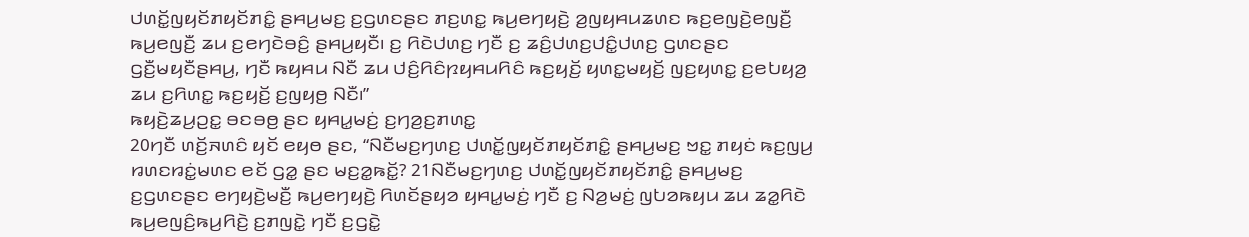ꤓꤛꤢꤩ꤭ꤜꤟꤢꤩꤊꤟꤢꤩꤊꤢꤨ꤭ ꤔꤌꤣ꤬ꤗꤢ꤬ ꤢ꤬ꤞꤛꤢꤔꤢ ꤊꤢ꤬ꤛꤢ꤭ ꤒꤣ꤬ꤕꤚꤟꤢꤧ꤬ ꤤ꤬ꤜꤟꤌꤣꤘꤛꤢ ꤒꤢ꤬ꤕꤜꤢꤧ꤬ꤕꤜꤢꤪ꤬ ꤒꤣ꤬ꤕꤜꤢꤪ꤬ ꤘꤣ ꤢ꤬ꤕꤚꤢꤧꤋꤢꤨ꤬ ꤔꤌꤣ꤬ꤟꤢꤪ꤯ ꤢ꤬ ꤖꤢꤧꤓꤛꤢ꤬ ꤚꤢꤪ ꤢ꤬ ꤘꤢꤨ꤬ꤓꤛꤢ꤬ꤓꤢꤨ꤭ꤓꤛꤢ꤬ ꤞꤛꤢꤔꤢ ꤞꤢꤪ꤬ꤗꤟꤢꤪꤔꤌꤣ꤬, ꤚꤢꤪ ꤒꤟꤌꤣ ꤡꤢꤪ ꤘꤣ ꤓꤢꤨ꤬ꤖꤢꤨꤐꤟꤌꤣꤖꤢꤨ ꤒꤢ꤬ꤟꤢꤩ꤬ ꤟꤛꤢ꤭ꤗꤟꤢꤩ꤬ ꤜꤢ꤬ꤟꤛꤢ꤭ ꤢ꤬ꤕꤝꤟꤤ꤬ ꤘꤣ ꤢ꤬ꤖꤛꤢ꤭ ꤒꤢ꤬ꤟꤢꤩ꤬ ꤢ꤬ꤜꤟꤥ꤬ ꤡꤢꤪ꤯”
ꤒꤟꤢꤧ꤬ꤘꤣ꤬ꤑꤢ꤭ ꤋꤢꤋꤥ꤬ ꤔꤢ ꤟꤌꤣ꤭ꤗꤢꤦ꤬ ꤢ꤬ꤚꤤ꤬ꤢ꤬ꤊꤛꤢ꤭
20ꤚꤢꤪ ꤛꤢꤩ꤬ꤏꤛꤢꤨ ꤟꤢꤩ ꤕꤟꤥ ꤔꤢ, “ꤡꤢꤪꤗꤢ꤬ꤚꤛꤢ꤬ ꤓꤛꤢꤩ꤭ꤜꤟꤢꤩꤊꤟꤢꤩꤊꤢꤨ꤭ ꤔꤌꤣ꤬ꤗꤢ꤬ ꤠꤢ꤭ ꤊꤟꤢꤦ ꤒꤢ꤬ꤜꤣ꤬ ꤙꤛꤢꤙꤢꤦ꤭ꤗꤛꤢ ꤕꤢꤩ ꤞꤤ꤭ ꤔꤢ ꤗꤢ꤬ꤤ꤭ꤒꤢꤩ꤭? 21ꤡꤢꤪꤗꤢ꤬ꤚꤛꤢ꤬ ꤓꤛꤢꤩ꤭ꤜꤟꤢꤩꤊꤟꤢꤩꤊꤢꤨ꤭ ꤔꤌꤣ꤬ꤗꤢ꤬ ꤢ꤬ꤞꤛꤢꤔꤢ ꤕꤚꤟꤢꤧ꤬ꤗꤢꤪ꤬ ꤒꤣ꤬ꤕꤚꤟꤢꤧ꤬ ꤖꤛꤢꤩꤔꤟꤤ ꤟꤌꤣ꤭ꤗꤢꤦ꤬ ꤚꤢꤪ ꤢ꤬ ꤡꤤ꤬ꤗꤢꤦ꤬ ꤜꤝꤤꤒꤟꤣ ꤘꤣ ꤘꤤ꤭ꤖꤢꤧ ꤒꤣ꤬ꤕꤜꤢꤨ꤬ꤒꤣ꤬ꤖꤢꤧ꤬ ꤢ꤬ꤊꤜꤢꤧ꤭ ꤚꤢꤪ ꤢ꤬ꤞꤢꤧ꤭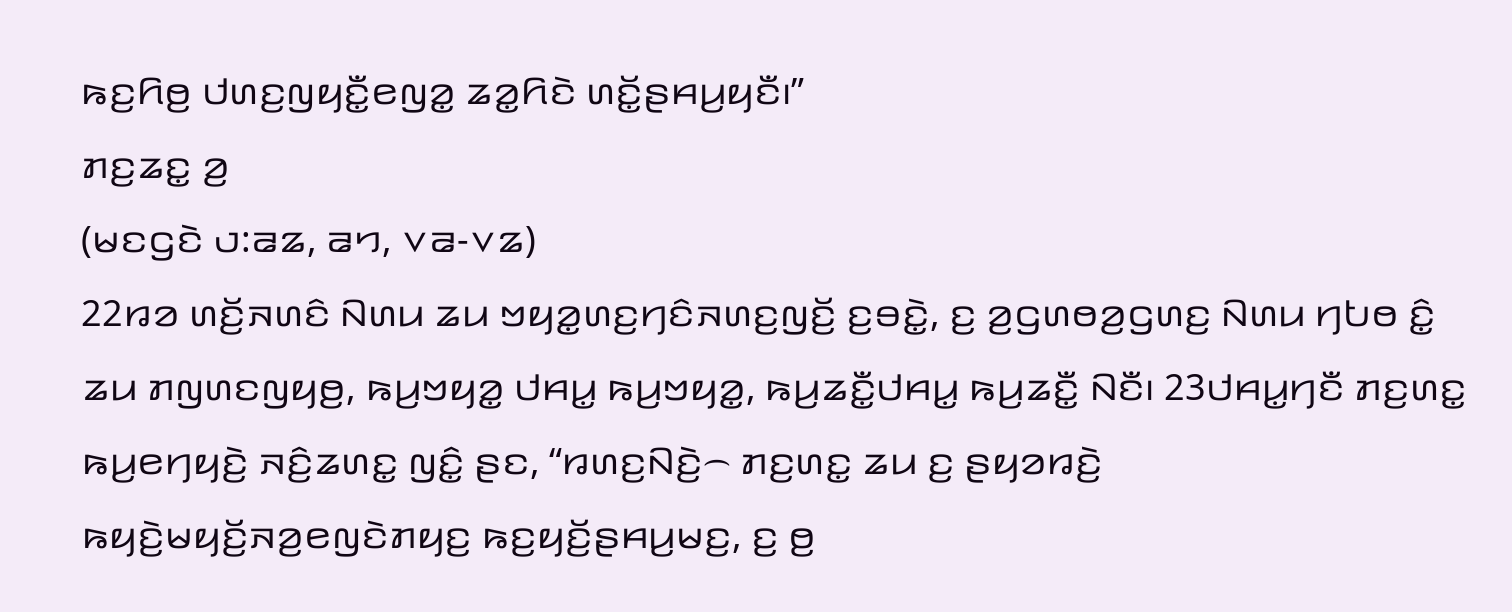ꤒꤢ꤬ꤖꤥ꤬ ꤓꤛꤢ꤬ꤜꤟꤢꤪ꤭ꤕꤜꤤ꤭ ꤘꤤ꤭ꤖꤢꤧ ꤛꤢꤩ꤭ꤔꤌꤣ꤬ꤟꤢꤪ꤯”
ꤊꤢ꤬ꤘꤢ꤭ ꤤ꤬
(ꤗꤢꤞꤢꤧ ꤇:꤁꤃, ꤁꤄, ꤂꤁-꤂꤃)
22ꤙꤤ ꤛꤢꤩ꤬ꤏꤛꤢꤨ ꤡꤛꤣ ꤘꤣ ꤠꤟꤤ꤭ꤛꤢ꤬ꤚꤢꤨꤏꤛꤢ꤬ꤜꤢꤩ꤬ ꤢ꤬ꤋꤢꤧ꤭, ꤢ꤬ ꤤ꤬ꤞꤛꤥꤤ꤬ꤞꤛꤢ꤬ ꤡꤛꤣ ꤚꤝꤥ ꤢꤨ꤭ ꤘꤣ ꤊꤜꤛꤢꤜꤟꤥ꤬, ꤒꤣ꤬ꤠꤟꤤ꤭ ꤓꤌꤣ꤭ ꤒꤣ꤬ꤠꤟꤤ꤭, ꤒꤣ꤬ꤘꤢꤪ꤭ꤓꤌꤣ꤭ ꤒꤣ꤬ꤘꤢꤪ꤭ ꤡꤢꤪ꤯ 23ꤓꤌꤣ꤭ꤚꤢꤪ ꤊꤢ꤬ꤛꤢ꤭ ꤒꤣ꤬ꤕꤚꤟꤢꤧ꤬ ꤏꤢꤨ꤬ꤘꤛꤢ꤭ ꤜꤢꤨ꤭ ꤔꤢ, “ꤙꤛꤢ꤬ꤡꤢꤧ꤬꤮ ꤊꤢ꤬ꤛꤢ꤭ ꤘꤣ ꤢ꤬ ꤔꤟꤤꤙꤢꤧ꤬ ꤒꤟꤢꤧ꤬ꤗꤟꤢꤩ꤬ꤏꤤ꤬ꤕꤜꤢꤧꤊꤟꤢ꤬ ꤒꤢ꤬ꤟꤢꤩ꤬ꤔꤌꤣ꤬ꤗꤢ꤬, ꤢ꤬ ꤥ꤬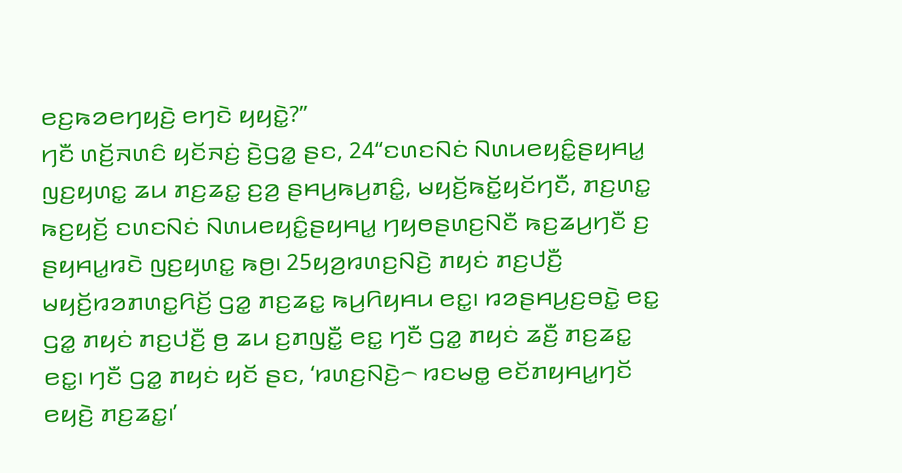ꤕꤢ꤬ꤒꤤꤕꤚꤟꤢꤧ꤬ ꤕꤚꤢꤧ ꤟꤟꤢꤧ꤭?”
ꤚꤢꤪ ꤛꤢꤩ꤬ꤏꤛꤢꤨ ꤟꤢꤩꤏꤢꤦ꤬ ꤢꤧ꤬ꤞꤤ꤭ ꤔꤢ, 24“ꤢꤛꤢꤡꤢꤦ ꤡꤛꤣꤕꤟꤢꤨ꤭ꤔꤟꤌꤣ꤭ ꤜꤢ꤬ꤟꤛꤢ꤭ ꤘꤣ ꤊꤢ꤬ꤘꤢ꤭ ꤢ꤬ꤤ꤬ ꤔꤌꤣ꤬ꤒꤣ꤬ꤊꤢꤨ꤭, ꤗꤟꤢꤩ꤬ꤒꤢꤩ꤭ꤟꤢꤩꤚꤢꤪ, ꤊꤢ꤬ꤛꤢ꤭ ꤒꤢ꤬ꤟꤢꤩ꤬ ꤢꤛꤢꤡꤢꤦ ꤡꤛꤣꤕꤟꤢꤨ꤭ꤔꤟꤌꤣ꤭ ꤚꤟꤥꤔꤛꤢ꤬ꤡꤢꤪ ꤒꤢ꤬ꤘꤣ꤬ꤚꤢꤪ ꤢ꤬ ꤔꤟꤌꤣ꤭ꤙꤢꤧ ꤜꤢ꤬ꤟꤛꤢ꤭ ꤒꤥ꤬꤯ 25ꤟꤤ꤬ꤙꤛꤢ꤬ꤡꤢꤧ꤬ ꤊꤟꤢꤦ ꤊꤢ꤬ꤓꤢꤪ꤬ ꤗꤟꤢꤩ꤬ꤙꤤꤊꤛꤢ꤭ꤖꤢꤩ꤬ ꤞꤤ꤭ ꤊꤢ꤬ꤘꤢ꤭ ꤒꤣ꤬ꤖꤟꤌꤣ ꤕꤢ꤭꤯ ꤙꤤꤔꤌꤣ꤬ꤢ꤬ꤋꤢꤧ꤭ ꤕꤢ꤭ ꤞꤤ꤭ ꤊꤟꤢꤦ ꤊꤢ꤬ꤓꤢꤪ꤬ ꤥ꤬ ꤘꤣ ꤢ꤬ꤊꤜꤢꤪ꤭ ꤕꤢ꤭ ꤚꤢꤪ ꤞꤤ꤭ ꤊꤟꤢꤦ ꤘꤢꤪ꤬ ꤊꤢ꤬ꤘꤢ꤭ ꤕꤢ꤭꤯ ꤚꤢꤪ ꤞꤤ꤭ ꤊꤟꤢꤦ ꤟꤢꤩ ꤔꤢ, ‘ꤙꤛꤢ꤬ꤡꤢꤧ꤬꤮ ꤙꤢꤗꤥ꤭ ꤕꤢꤩꤊꤟꤌꤣ꤭ꤚꤢꤩ ꤕꤟꤢꤧ꤬ ꤊꤢ꤬ꤘꤢ꤭꤯’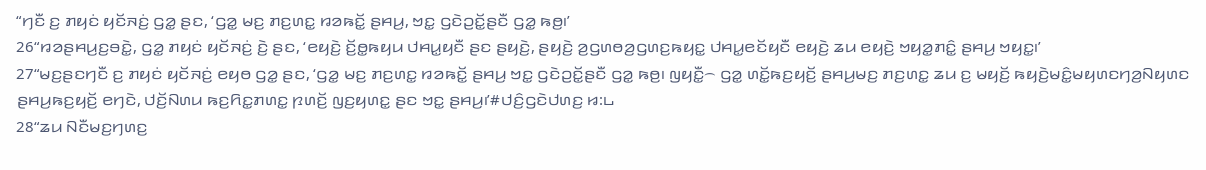“ꤚꤢꤪ ꤢ꤬ ꤊꤟꤢꤦ ꤟꤢꤩꤏꤢꤦ꤬ ꤞꤤ꤭ ꤔꤢ, ‘ꤞꤤ꤭ ꤗꤢ꤬ ꤊꤢ꤬ꤛꤢ꤭ ꤙꤤꤒꤢꤩ꤭ ꤔꤌꤣ꤬, ꤠꤢ꤭ ꤞꤢꤧꤑꤢꤩ꤭ꤔꤢꤪ ꤞꤤ꤭ ꤒꤥ꤬꤯’
26“ꤙꤤꤔꤌꤣ꤬ꤢ꤬ꤋꤢꤧ꤭, ꤞꤤ꤭ ꤊꤟꤢꤦ ꤟꤢꤩꤏꤢꤦ꤬ ꤢꤧ꤬ ꤔꤢ, ‘ꤕꤟꤢꤧ꤬ ꤢꤩ꤬ꤥ꤭ꤒꤟꤣ ꤓꤌꤣ꤭ꤟꤢꤪ ꤔꤢ ꤔꤟꤢꤧ꤬, ꤔꤟꤢꤧ꤬ ꤤ꤬ꤞꤛꤥꤤ꤬ꤞꤛꤢ꤬ꤒꤟꤢ꤭ ꤓꤌꤣ꤭ꤕꤢꤩꤟꤢꤪ ꤕꤟꤢꤧ꤬ ꤘꤣ ꤕꤟꤢꤧ꤬ ꤠꤟꤤ꤭ꤊꤢꤨ꤭ ꤔꤌꤣ꤬ ꤠꤟꤢ꤭꤯’
27“ꤗꤢ꤬ꤔꤢꤚꤢꤪ ꤢ꤬ ꤊꤟꤢꤦ ꤟꤢꤩꤏꤢꤦ꤬ ꤕꤟꤥ ꤞꤤ꤭ ꤔꤢ, ‘ꤞꤤ꤭ ꤗꤢ꤬ ꤊꤢ꤬ꤛꤢ꤭ ꤙꤤꤒꤢꤩ꤭ ꤔꤌꤣ꤬ ꤠꤢ꤭ ꤞꤢꤧꤑꤢꤩ꤭ꤔꤢꤪ ꤞꤤ꤭ ꤒꤥ꤬꤯ ꤜꤟꤢꤪ꤭꤮ ꤞꤤ꤭ ꤛꤢꤩ꤭ꤒꤢ꤬ꤟꤢꤩ꤬ ꤔꤌꤣ꤬ꤗꤢ꤬ ꤊꤢ꤬ꤛꤢ꤭ ꤘꤣ ꤢ꤬ ꤗꤟꤢꤩ꤬ ꤒꤟꤢꤧ꤬ꤗꤢꤨ꤭ꤗꤟꤛꤢꤚꤤ꤬ꤡꤟꤛꤢ ꤔꤌꤣ꤬ꤒꤢ꤬ꤟꤢꤩ꤬ ꤕꤚꤢꤧ, ꤓꤢꤩ꤬ꤡꤛꤣ ꤒꤢ꤬ꤖꤢ꤭ꤊꤛꤢ꤭ ꤐꤛꤢꤩ꤬ ꤜꤢ꤬ꤟꤛꤢ꤭ ꤔꤢ ꤠꤢ꤭ ꤔꤌꤣ꤬꤯’#ꤓꤢꤨ꤬ꤞꤢꤧꤓꤛꤢ꤬ ꤆:꤈
28“ꤘꤣ ꤡꤢꤪꤗꤢ꤬ꤚꤛꤢ꤬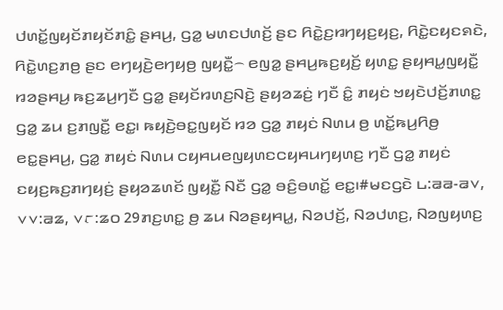ꤓꤛꤢꤩ꤭ꤜꤟꤢꤩꤊꤟꤢꤩꤊꤢꤨ꤭ ꤔꤌꤣ꤬, ꤞꤤ꤭ ꤗꤛꤢꤓꤛꤢꤩ꤬ ꤔꤢ ꤖꤢꤧ꤭ꤢ꤬ꤙꤚꤟꤢ꤬ꤟꤢ꤬, ꤖꤢꤧ꤭ꤢꤟꤢꤎꤢꤧ, ꤖꤢꤧ꤭ꤛꤢ꤬ꤊꤥ꤬ ꤔꤢ ꤕꤚꤟꤢꤧ꤬ꤕꤚꤟꤥ꤬ ꤜꤟꤢꤪ꤭꤮ ꤕꤜꤤ꤭ ꤔꤌꤣ꤬ꤒꤢ꤬ꤟꤢꤩ꤬ ꤟꤛꤢ꤭ ꤔꤟꤌꤣ꤭ꤜꤟꤢꤪ꤭ ꤙꤤꤔꤌꤣ꤬ ꤒꤢ꤬ꤘꤣ꤬ꤚꤢꤪ ꤞꤤ꤭ ꤔꤟꤢꤩꤙꤛꤢ꤬ꤡꤢꤧ꤬ ꤔꤟꤤꤘꤢꤦ꤬ ꤚꤢꤪ ꤢꤨ꤭ ꤊꤟꤢꤦ ꤠꤟꤢꤧꤓꤢꤩ꤬ꤊꤛꤢ꤭ ꤞꤤ꤭ ꤘꤣ ꤢ꤬ꤊꤜꤢꤪ꤭ ꤕꤢ꤭꤯ ꤒꤟꤢꤧ꤬ꤋꤢ꤭ꤜꤟꤢꤩ ꤙꤤ ꤞꤤ꤭ ꤊꤟꤢꤦ ꤡꤛꤣ ꤥ꤬ ꤛꤢꤩ꤭ꤒꤣ꤬ꤖꤥ꤬ ꤕꤢ꤭ꤔꤌꤣ꤬, ꤞꤤ꤭ ꤊꤟꤢꤦ ꤡꤛꤣ ꤍꤟꤌꤣꤕꤜꤟꤛꤢꤍꤟꤌꤣꤚꤟꤛꤢ꤬ ꤚꤢꤪ ꤞꤤ꤭ ꤊꤟꤢꤦ ꤢꤟꤢ꤬ꤒꤢ꤬ꤊꤚꤟꤢꤦ꤬ ꤔꤟꤤꤘꤛꤢꤩ ꤜꤟꤢꤪ꤭ ꤡꤢꤪ ꤞꤤ꤭ ꤋꤢꤨ꤬ꤋꤛꤢꤩ꤭ ꤕꤢ꤭꤯#ꤗꤢꤞꤢꤧ ꤈:꤁꤁-꤁꤂, ꤂꤂:꤁꤃, ꤂꤅:꤃꤀ 29ꤊꤢ꤬ꤛꤢ꤭ ꤥ꤬ ꤘꤣ ꤡꤤꤔꤟꤌꤣ꤭, ꤡꤤꤓꤢꤩ꤬, ꤡꤤꤓꤛꤢ꤬, ꤡꤤꤜꤟꤛꤢ꤬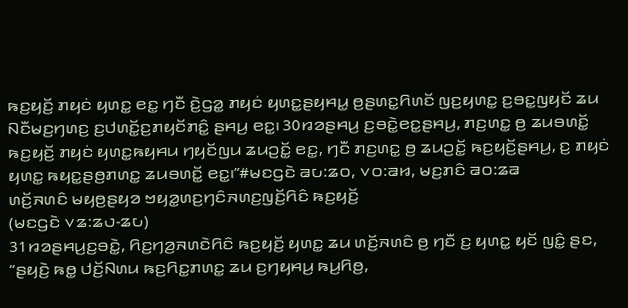ꤒꤢ꤬ꤟꤢꤩ꤬ ꤊꤟꤢꤦ ꤟꤛꤢ꤭ ꤕꤢ꤭ ꤚꤢꤪ ꤢꤧ꤬ꤞꤤ꤭ ꤊꤟꤢꤦ ꤟꤛꤢ꤭ꤔꤟꤌꤣ꤭ ꤥ꤬ꤔꤛꤢ꤭ꤖꤛꤢꤩ ꤜꤢ꤬ꤟꤛꤢ꤭ ꤢ꤬ꤋꤢ꤭ꤜꤟꤢꤩ ꤘꤣ ꤡꤢꤪꤗꤢ꤬ꤚꤛꤢ꤬ ꤢ꤬ꤓꤛꤢꤩ꤭ꤢ꤬ꤊꤟꤢꤩꤊꤢꤨ꤭ ꤔꤌꤣ꤬ ꤕꤢ꤭꤯ 30ꤙꤤꤔꤌꤣ꤬ ꤢ꤬ꤋꤢꤧ꤭ꤕꤢ꤭ꤔꤌꤣ꤬, ꤊꤢ꤬ꤛꤢ꤭ ꤥ꤬ ꤘꤣꤋꤛꤢꤩ꤭ ꤒꤢ꤬ꤟꤢꤩ꤬ ꤊꤟꤢꤦ ꤟꤛꤢ꤭ꤒꤟꤌꤣ ꤚꤟꤢꤩꤜꤣ ꤘꤣꤑꤢꤩ꤭ ꤕꤢ꤭, ꤚꤢꤪ ꤊꤢ꤬ꤛꤢ꤭ ꤥ꤬ ꤘꤣꤑꤢꤩ꤭ ꤒꤢ꤬ꤟꤢꤩ꤬ꤔꤌꤣ꤬, ꤢ꤬ ꤊꤟꤢꤦ ꤟꤛꤢ꤭ ꤒꤟꤢ꤭ꤔꤥ꤬ꤊꤛꤢ꤭ ꤘꤣꤋꤛꤢꤩ꤭ ꤕꤢ꤭꤯”#ꤗꤢꤞꤢꤧ ꤁꤉:꤃꤀, ꤂꤀:꤁꤆, ꤗꤢ꤬ꤊꤢꤨ ꤁꤀:꤃꤁
ꤛꤢꤩ꤬ꤏꤛꤢꤨ ꤗꤟꤥ꤬ꤔꤟꤤ ꤠꤟꤤ꤭ꤛꤢ꤬ꤚꤢꤨꤏꤛꤢ꤬ꤜꤢꤩ꤬ꤖꤢꤨ ꤒꤢ꤬ꤟꤢꤩ꤬
(ꤗꤢꤞꤢꤧ ꤂꤃:꤃꤇-꤃꤉)
31ꤙꤤꤔꤌꤣ꤬ꤢ꤬ꤋꤢꤧ꤭, ꤖꤢ꤬ꤚꤤ꤬ꤏꤛꤢꤧꤖꤢꤨ ꤒꤢ꤬ꤟꤢꤩ꤬ ꤟꤛꤢ꤭ ꤘꤣ ꤛꤢꤩ꤬ꤏꤛꤢꤨ ꤥ꤬ ꤚꤢꤪ ꤢ꤬ ꤟꤛꤢ꤭ ꤟꤢꤩ ꤜꤢꤨ꤭ ꤔꤢ, “ꤔꤟꤢꤧ꤬ ꤒꤥ꤭ ꤓꤢꤩ꤬ꤡꤛꤣ ꤒꤢ꤬ꤖꤢ꤭ꤊꤛꤢ꤭ ꤘꤣ ꤢ꤬ꤚꤟꤌꤣ꤬ ꤒꤣ꤬ꤖꤥ꤬,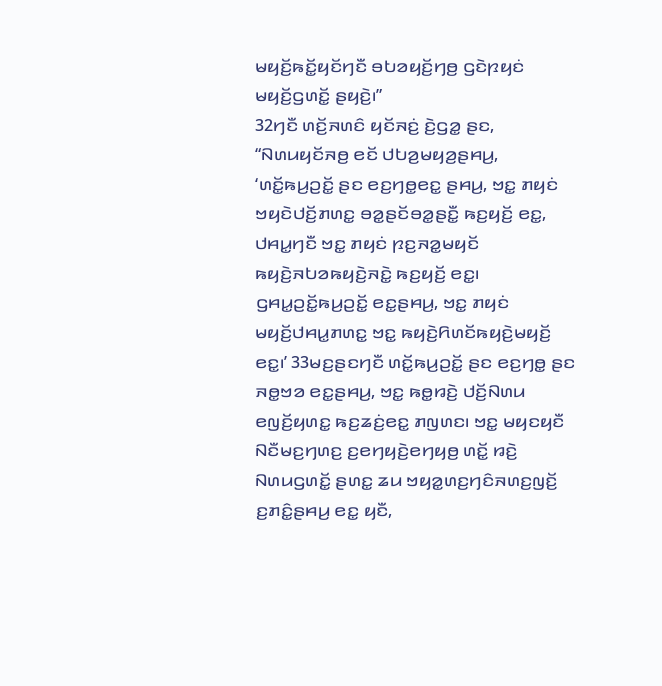ꤗꤟꤢꤩ꤬ꤒꤢꤩ꤭ꤟꤢꤩꤚꤢꤪ ꤋꤝꤤꤟꤢꤩ꤬ꤚꤥ꤬ ꤞꤢꤧꤐꤟꤢꤦ ꤗꤟꤢꤩ꤬ꤞꤛꤢꤩ꤭ ꤔꤟꤢꤧ꤬꤯”
32ꤚꤢꤪ ꤛꤢꤩ꤬ꤏꤛꤢꤨ ꤟꤢꤩꤏꤢꤦ꤬ ꤢꤧ꤬ꤞꤤ꤭ ꤔꤢ, “ꤡꤛꤣꤟꤢꤩꤏꤥ꤬ ꤕꤢꤩ ꤓꤝꤤ꤬ꤗꤟꤤ꤬ꤔꤌꤣ꤬, ‘ꤛꤢꤩ꤭ꤒꤣ꤬ꤑꤢꤩ꤭ ꤔꤢ ꤕꤢ꤬ꤚꤥ꤭ꤕꤢ꤭ ꤔꤌꤣ꤬, ꤠꤢ꤭ ꤊꤟꤢꤦ ꤠꤟꤢꤧꤓꤢꤩ꤬ꤊꤛꤢ꤭ ꤋꤤ꤭ꤔꤢꤩꤋꤤ꤭ꤔꤢꤪ꤭ ꤒꤢ꤬ꤟꤢꤩ꤬ ꤕꤢ꤭, ꤓꤌꤣ꤭ꤚꤢꤪ ꤠꤢ꤭ ꤊꤟꤢꤦ ꤐꤢ꤬ꤏꤤ꤭ꤗꤟꤢꤩ ꤒꤟꤢꤧ꤬ꤏꤝꤤꤒꤟꤢꤧ꤬ꤏꤢꤧ꤭ ꤒꤢ꤬ꤟꤢꤩ꤬ ꤕꤢ꤭꤯ ꤞꤌꤣ꤭ꤑꤢꤩ꤭ꤒꤣ꤬ꤑꤢꤩ꤭ ꤕꤢ꤭ꤔꤌꤣ꤬, ꤠꤢ꤭ ꤊꤟꤢꤦ ꤗꤟꤢꤩ꤬ꤓꤌꤣ꤭ꤊꤛꤢ꤭ ꤠꤢ꤭ ꤒꤟꤢꤧ꤬ꤖꤛꤢꤩꤒꤟꤢꤧ꤬ꤗꤟꤢꤩ꤬ ꤕꤢ꤭꤯’ 33ꤗꤢ꤬ꤔꤢꤚꤢꤪ ꤛꤢꤩ꤭ꤒꤣ꤬ꤑꤢꤩ꤭ ꤔꤢ ꤕꤢ꤬ꤚꤥ꤭ ꤔꤢ ꤏꤥ꤭ꤠꤤ ꤕꤢ꤭ꤔꤌꤣ꤬, ꤠꤢ꤭ ꤒꤥ꤭ꤙꤢꤧ꤬ ꤓꤢꤩ꤬ꤡꤛꤣ ꤕꤜꤢꤩ꤬ꤟꤛꤢ꤭ ꤒꤢ꤬ꤘꤢꤦ꤬ꤕꤢ꤭ ꤊꤜꤛꤢ꤯ ꤠꤢ꤭ ꤗꤟꤢꤟꤢꤪ ꤡꤢꤪꤗꤢ꤬ꤚꤛꤢ꤬ ꤢ꤬ꤕꤚꤟꤢꤧ꤬ꤕꤚꤟꤥ꤬ ꤛꤢꤩ꤭ ꤙꤢꤧ꤬ ꤡꤛꤣꤞꤛꤢꤩ꤭ ꤔꤛꤢ꤭ ꤘꤣ ꤠꤟꤤ꤭ꤛꤢ꤬ꤚꤢꤨꤏꤛꤢ꤬ꤜꤢꤩ꤬ ꤢ꤬ꤊꤢꤨ꤭ꤔꤌꤣ꤬ ꤕꤢ꤭ ꤟꤢꤪ,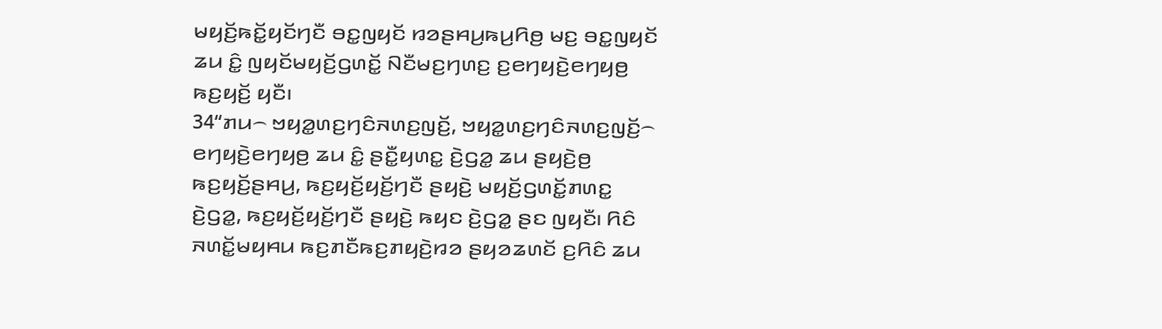ꤗꤟꤢꤩ꤬ꤒꤢꤩ꤭ꤟꤢꤩꤚꤢꤪ ꤋꤢ꤭ꤜꤟꤢꤩ ꤙꤤꤔꤌꤣ꤬ꤒꤣ꤬ꤖꤥ꤬ ꤗꤢ꤬ ꤋꤢ꤭ꤜꤟꤢꤩ ꤘꤣ ꤢꤨ꤭ ꤜꤟꤢꤩꤗꤟꤢꤩ꤬ꤞꤛꤢꤩ꤭ ꤡꤢꤪꤗꤢ꤬ꤚꤛꤢ꤬ ꤢ꤬ꤕꤚꤟꤢꤧ꤬ꤕꤚꤟꤥ꤬ ꤒꤢ꤬ꤟꤢꤩ꤬ ꤟꤢꤪ꤯
34“ꤊꤣ꤮ ꤠꤟꤤ꤭ꤛꤢ꤬ꤚꤢꤨꤏꤛꤢ꤬ꤜꤢꤩ꤬, ꤠꤟꤤ꤭ꤛꤢ꤬ꤚꤢꤨꤏꤛꤢ꤬ꤜꤢꤩ꤬꤮ ꤕꤚꤟꤢꤧ꤬ꤕꤚꤟꤥ꤬ ꤘꤣ ꤢꤨ꤭ ꤔꤢꤪ꤭ꤟꤛꤢ꤭ ꤢꤧ꤬ꤞꤤ꤭ ꤘꤣ ꤔꤟꤢꤧ꤬ꤥ꤬ ꤒꤢ꤬ꤟꤢꤩ꤬ꤔꤌꤣ꤬, ꤒꤢ꤬ꤟꤢꤩ꤬ꤟꤢꤩ꤬ꤚꤢꤪ ꤔꤟꤢꤧ꤬ ꤗꤟꤢꤩ꤬ꤞꤛꤢꤩ꤭ꤊꤛꤢ꤭ ꤢꤧ꤬ꤞꤤ꤭, ꤒꤢ꤬ꤟꤢꤩ꤬ꤟꤢꤩ꤬ꤚꤢꤪ ꤔꤟꤢꤧ꤬ ꤒꤟꤢ ꤢꤧ꤬ꤞꤤ꤭ ꤔꤢ ꤜꤟꤢꤪ꤯ ꤖꤢꤨ ꤏꤛꤢꤩ꤭ꤗꤟꤌꤣ ꤒꤢ꤬ꤊꤢꤪꤒꤢ꤬ꤊꤟꤢꤧ꤬ꤙꤤ ꤔꤟꤤꤘꤛꤢꤩ ꤢ꤬ꤖꤢꤨ ꤘꤣ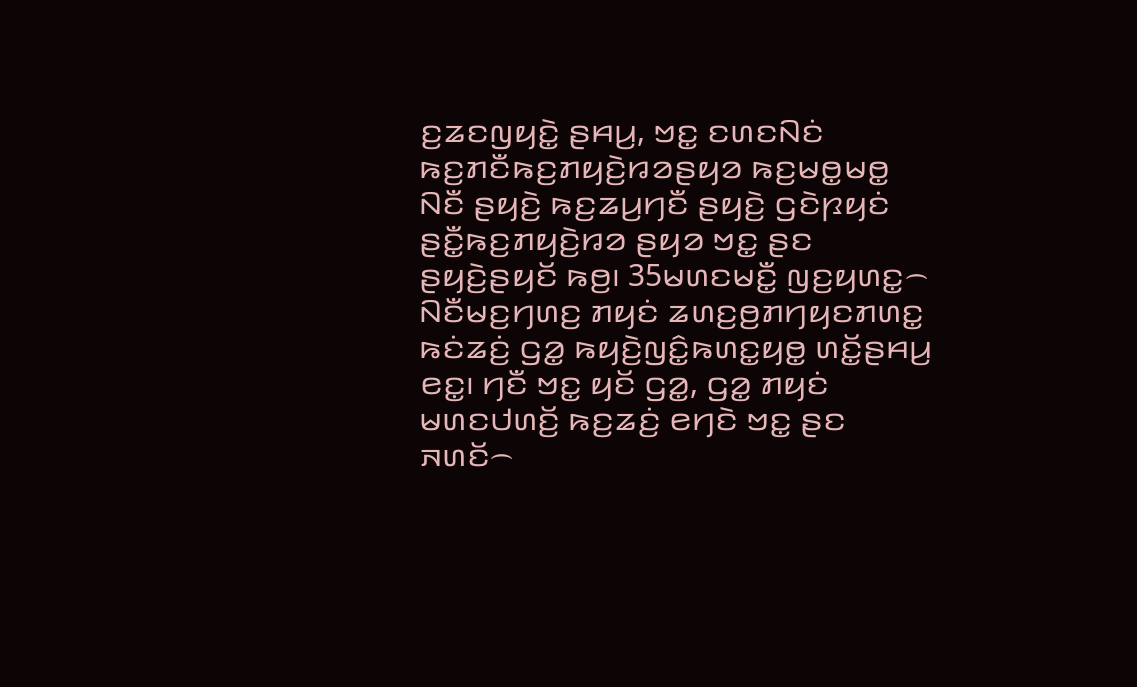ꤢ꤬ꤘꤢꤜꤟꤢꤧ꤭ ꤔꤌꤣ꤬, ꤠꤢ꤭ ꤢꤛꤢꤡꤢꤦ ꤒꤢ꤬ꤊꤢꤪꤒꤢ꤬ꤊꤟꤢꤧ꤬ꤙꤤꤔꤟꤤ ꤒꤢ꤬ꤗꤥ꤭ꤗꤥ꤭ ꤡꤢꤪ ꤔꤟꤢꤧ꤬ ꤒꤢ꤬ꤘꤣ꤬ꤚꤢꤪ ꤔꤟꤢꤧ꤬ ꤞꤢꤧꤐꤟꤢꤦ ꤔꤢꤪ꤭ꤒꤢ꤬ꤊꤟꤢꤧ꤬ꤙꤤ ꤔꤟꤤ ꤠꤢ꤭ ꤔꤢ ꤔꤟꤢꤧ꤬ꤔꤟꤢꤩ ꤒꤥ꤬꤯ 35ꤗꤛꤢꤗꤢꤪ꤭ ꤜꤢ꤬ꤟꤛꤢ꤭꤮ ꤡꤢꤪꤗꤢ꤬ꤚꤛꤢ꤬ ꤊꤟꤢꤦ ꤘꤛꤢ꤬ꤥ꤬ꤊꤚꤟꤢꤊꤛꤢ꤭ ꤒꤢꤦꤘꤢꤦ꤬ ꤞꤤ꤭ ꤒꤟꤢꤧ꤬ꤜꤢꤨ꤭ꤒꤛꤢ꤭ꤟꤥ꤭ ꤛꤢꤩ꤭ꤔꤌꤣ꤬ ꤕꤢ꤭꤯ ꤚꤢꤪ ꤠꤢ꤭ ꤟꤢꤩ ꤞꤤ꤭, ꤞꤤ꤭ ꤊꤟꤢꤦ ꤗꤛꤢꤓꤛꤢꤩ꤬ ꤒꤢ꤬ꤘꤢꤦ꤬ ꤕꤚꤢꤧ ꤠꤢ꤭ ꤔꤢ ꤏꤛꤢꤩ꤮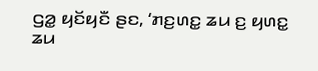ꤞꤤ꤭ ꤟꤢꤩꤟꤢꤪ ꤔꤢ, ‘ꤊꤢ꤬ꤛꤢ꤭ ꤘꤣ ꤢ꤬ ꤟꤛꤢ꤭ ꤘꤣ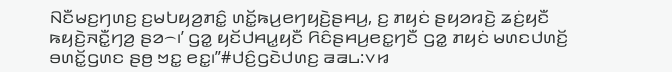ꤡꤢꤪꤗꤢ꤬ꤚꤛꤢ꤬ ꤢ꤬ꤗꤝꤟꤤ꤬ꤊꤢꤨ꤭ ꤛꤢꤩ꤭ꤒꤣ꤬ꤕꤚꤟꤢꤧ꤬ꤔꤌꤣ꤬, ꤢ꤬ ꤊꤟꤢꤦ ꤔꤟꤤꤙꤢꤧ꤬ ꤘꤢꤦ꤬ꤟꤢꤪ ꤒꤟꤢꤧ꤬ꤏꤢꤪ꤭ꤚꤤ꤬ ꤔꤤ꤮꤯’ ꤞꤤ꤭ ꤟꤢꤩꤓꤌꤣ꤭ꤟꤢꤪ ꤖꤢꤨꤔꤌꤣ꤬ꤕꤢ꤭ꤚꤢꤪ ꤞꤤ꤭ ꤊꤟꤢꤦ ꤗꤛꤢꤓꤛꤢꤩ꤬ ꤋꤛꤢꤩ꤭ꤞꤛꤢ ꤔꤥ꤬ ꤠꤢ꤭ ꤕꤢ꤭꤯”#ꤓꤢꤨ꤬ꤞꤢꤧꤓꤛꤢ꤬ ꤁꤁꤈:꤂꤆